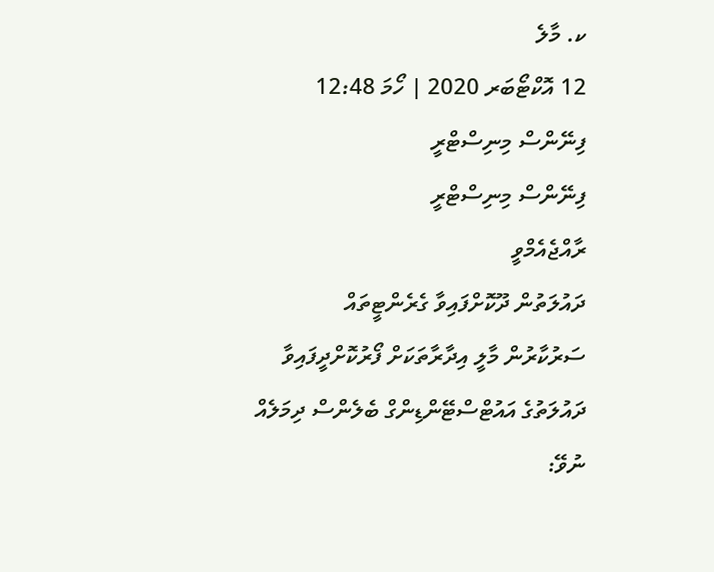ކ. މާލެ
12 އޮކްޓޯބަރ 2020 | ހޯމަ 12:48
ފިނޭންސް މިނިސްޓްރީ
ފިނޭންސް މިނިސްޓްރީ
ރާއްޖެއެމްވީ
ދައުލަތުން ދޫކޮށްފައިވާ ގެރެންޓީތައް
ސަރުކާރުން މާލީ އިދާރާތަކަށް ފޯރުކޮށްދީފައިވާ ދައުލަތުގެ އައުޓްސްޓޭންޑިންގް ބެލެންސް ދިމަލެއް ނުވޭ: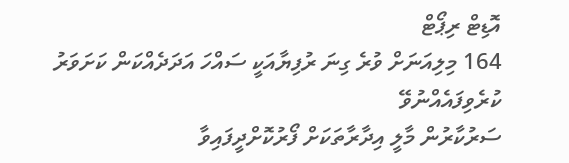އޮޑިޓް ރިޕޯޓް
164 މިލިއަނަށް ވުރެ ގިނަ ރުފިޔާއަކީ ސައްހަ އަދަދެއްކަން ކަށަވަރު ކުރެވިފައެއްނުވޭ
ސަރުކާރުން މާލީ އިދާރާތަކަށް ފޯރުކޮށްދީފައިވާ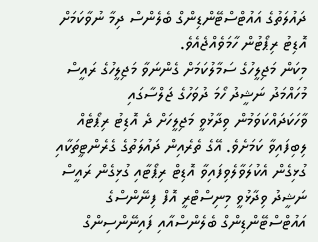ދައުލަތުގެ އައުޓްސްޓޭންޑިންގް ބެލެންސް ދިމާ ނުވާކަމަށް އޮޑިޓު ރިޕޯޓުން ހާމަވެއްޖެއެވެ.
މިކަން މަޖިލީހުގެ ސަމާލުކަމަށް ގެންނަވާ މަޖިލީހުގެ ރައީސް މުހައްމަދު ނަޝީދު ހޯމަ ދުވަހުގެ ޖަލްސާގައި ވާހަކަދައްކަވަމުން ވިދާޅުވީ މަޖިލީހަށް ދެ އޮޑިޓު ރިޕޯޓެއް ލިބިފައިވާ ކަމަށެވެ. އޭގެ ތެރެއިން ދައުލަތުގެ ގެރެންޓީތަކާއި ގުޅިގެން އެކުލަވާލެވިފައިވާ އޮޑިޓް ރިޕޯޓާއި ގުޅިގެން ރައީސް ނަޝީދު ވިދާޅުވީ މިނިސްޓްރީ އޮފް ފިނޭންސްގެ އައުޓްސްޓޭންޑިންގް ބެލެންސްއާއި ފައިނޭންސިންގް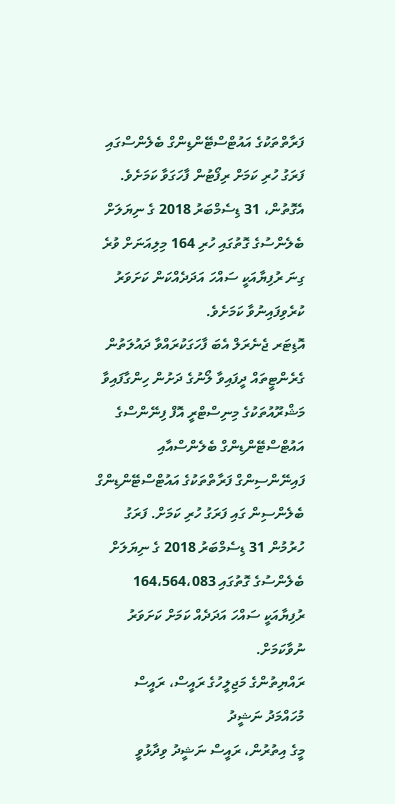ފަރާތްތަކުގެ އައުޓްސްޓޭންޑިންގް ބެލެންސްގައި ފަރަގު ހުރި ކަމަށް ރިފޯޓުން ފާހަގަވާ ކަމަށެވެ. އެގޮތުން، 31 ޑިސެމްބަރު 2018 ގެ ނިޔަލަށް ބެލެންސުގެ ގޮތުގައި ހުރި 164 މިލިއަނަށް ވުރެ ގިނަ ރުފިޔާއަކީ ސައްހަ އަދަދެއްކަން ކަށަވަރު ކުރެވިފައިނުވާ ކަމަށެވެ.
އޮޑިޓަރ ޖެނެރަލް އެބަ ފާހަގަކުރައްވާ ދައުލަތުން ގެރެންޓީތައް ދީފައިވާ ލޯނުގެ ދަށުން ހިންގާފައިވާ މަޝްރޫއުތަކުގެ މިނިސްޓްރީ އޮފް ފިނޭންސްގެ އައުޓްސްޓޭންޑިންގް ބެލެންސްއާއި ފައިނޭންސިންގް ފަރާތްތަކުގެ އައުޓްސްޓޭންޑިންގް ބެލެންސިން ގައި ފަރަގު ހުރި ކަމަށް. ފަރަގު ހުރުމުން 31 ޑިސެމްބަރު 2018 ގެ ނިޔަލަށް ބެލެންސުގެ ގޮތުގައި 164،564،083 ރުފިޔާއަކީ ސައްހަ އަދަދެއް ކަމަށް ކަށަވަރު ނުވާކަމަށް.
ރައްޔިތުންގެ މަޖިލީހުގެ ރައީސް، ރައީސް މުހައްމަދު ނަޝީދު
މީގެ އިތުރުން، ރައީސް ނަޝީދު ވިދާޅުވީ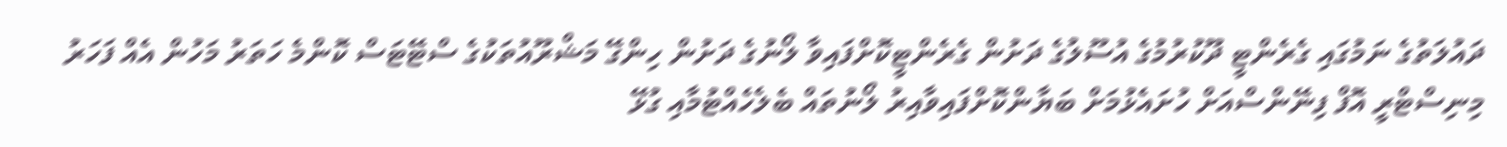ދައުލަތުގެ ނަމުގައި ގެރެންޓީ ދޫކުރުމުގެ އުސޫލުގެ ދަށުން ގެރެންޓީކޮށްފައިވާ ލޯނުގެ ދަށުން ހިންގޭ މަޝްރޫއުތަކުގެ ސްޓޭޓަސް ކޮންމެ ހަތަރު މަހުން އެއް ފަހަރު މިނިސްޓްރީ އޮފް ފިނޭންސްއަށް ހުށައެޅުމަށް ބަޔާންކޮށްފައިވާއިރު ލޯނުތައް ބެލެހެއްޓުމާއި ގުޅޭ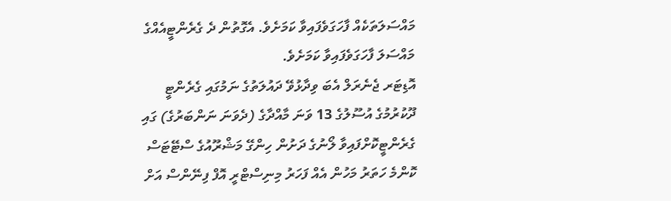މައްސަލަތަކެއް ފާހަގަވެފައިވާ ކަމަށެވެ. އެގޮތުން ދެ ގެރެންޓީއެއްގެ މައްސަލަ ފާހަގަވެފައިވާ ކަމަށެވެ.
އޮޑިޓަރ ޖެނެރަލް އެބަ ވިދާޅުވޭ ދައުލަތުގެ ނަމުގައި ގެރެންޓީ ދޫކުރުމުގެ އުސޫލުގެ 13 ވަނަ މާއްދާގެ (ދެވަނަ ނަންބަރުގެ) ގައި ގެރެންޓީކޮށްފައިވާ ލޯނުގެ ދަށުން ހިންގޭ މަޝްރޫއުގެ ސްޓޭޓަސް ކޮންމެ ހަތަރު މަހުން އެއް ފަހަރު މިނިސްޓްރީ އޮފް ފިނޭންސް އަށް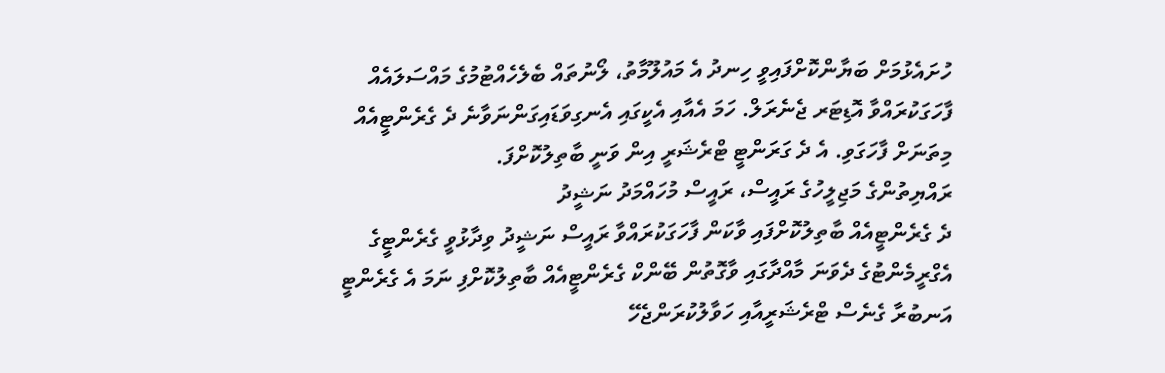ހުށައެޅުމަށް ބަޔާންކޮށްފައިވީ ހިނދު އެ މައުލޫމާތު، ލޯނުތައް ބެލެހެއްޓުމުގެ މައްސަލައެއް ފާހަގަކުރައްވާ އޮޑިޓަރ ޖެނެރަލް. ހަމަ އެއާއި އެކީގައި އެނގިވަޑައިގަންނަވާނެ ދެ ގެރެންޓީއެއް މިތަނަށް ފާހަގަވި. އެ ދެ ގަރަންޓީ ޓްރެޝަރީ އިން ވަނީ ބާތިލުކޮށްފަ.
ރައްޔިތުންގެ މަޖިލީހުގެ ރައީސް، ރައީސް މުހައްމަދު ނަޝީދު
ދެ ގެރެންޓީއެއް ބާތިލުކޮށްފައި ވާކަން ފާހަގަކުރައްވާ ރައީސް ނަޝީދު ވިދާޅުވީ ގެރެންޓީގެ އެގްރީމެންޓުގެ ދެވަނަ މާއްދާގައި ވާގޮތުން ބޭންކް ގެރެންޓީއެއް ބާތިލުކޮށްފި ނަމަ އެ ގެރެންޓީ އަނބުރާ ގެނެސް ޓްރެޝަރީއާއި ހަވާލުކުރަންޖެހޭ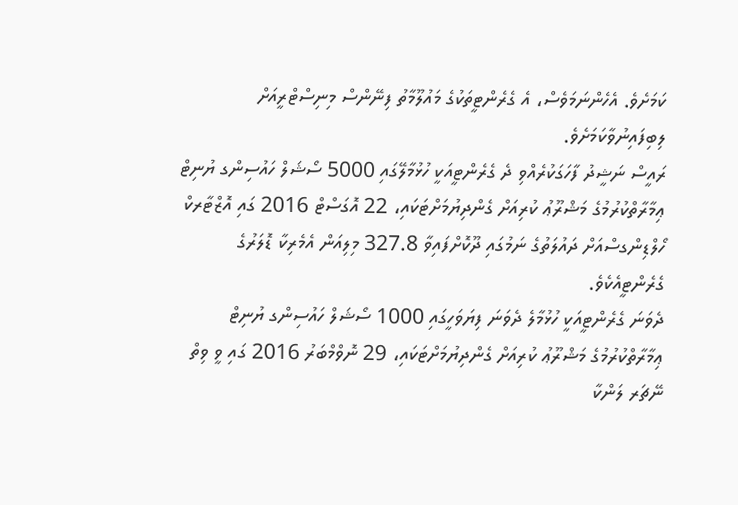ކަމަށެވެ. އެހެންނަމަވެސް، އެ ގެރެންޓީތަކުގެ މައުލޫމާތު ފިނޭންސް މިނިސްޓްރީއަށް ލިބިފައިނުވާކަމަށެވެ.
ރައީސް ނަޝީދު ފާހަގަކުރެއްވި ދެ ގެރެންޓީއަކީ ހުޅުމާލޭގައި 5000 ސޯޝަލް ހައުސިންގ ޔުނިޓް ޢިމާރާތްކުރުމުގެ މަޝްރޫޢު ކުރިއަށް ގެންދިޔުމަށްޓަކައި، 22 އޮގަސްޓް 2016 ގައި އޮޒްޓާރކް ހޯލްޑިންގސްއަށް ދައުލަތުގެ ނަމުގައި ދޫކޮށްފައިވާ 327.8 މިލިއަން އެމެރިކާ ޑޮލަރުގެ ގެރެންޓީއެކެވެ.
ދެވަނަ ގެރެންޓީއަކީ ހުޅުމާލެ ދެވަނަ ފިޔަވަހީގައި 1000 ސޯޝަލް ހައުސިންގ ޔުނިޓް ޢިމާރާތްކުރުމުގެ މަޝްރޫޢު ކުރިއަށް ގެންދިޔުމަށްޓަކައި، 29 ނޮވްމްބަރު 2016 ގައި ވީ ވިތް ނޭޗަރ ލަންކާ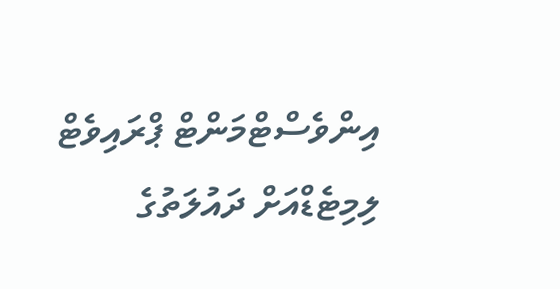އިންވެސްޓްމަންޓް ޕްރައިވެޓް ލިމިޓެޑްއަށް ދައުލަތުގެ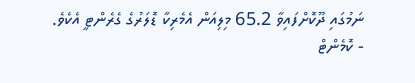ނަމުގައި ދޫކޮށްފައިވާ 65.2 މިލިއަން އެމެރިކާ ޑޮލަރުގެ ގެރެންޓީ އެކެވެ.
- ކޮމެންޓް